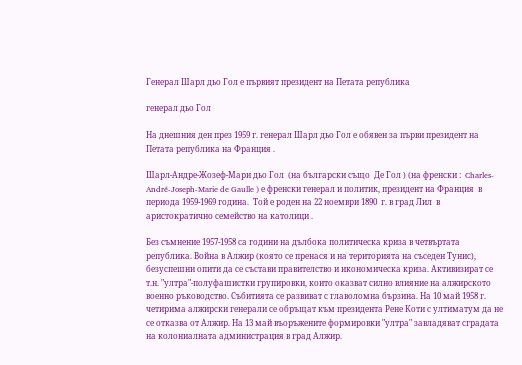Генерал Шарл дьо Гол е първият президент на Петата република

генерал дьо Гол

На днешния ден през 1959 г. генерал Шарл дьо Гол е обявен за първи президент на  Петата република на Франция .

Шарл-Андре-Жозеф-Мари дьо Гол  (на български също  Де Гол ) (на френски :  Charles-André-Joseph-Marie de Gaulle ) е френски генерал и политик, президент на Франция  в периода 1959-1969 година.  Той е роден на 22 ноември 1890  г. в град Лил  в аристократично семейство на католици .

Без съмнение 1957-1958 са години на дълбока политическа криза в четвъртата република. Война в Алжир (която се пренася и на територията на съседен Тунис), безуспешни опити да се състави правителство и икономическа криза. Активизират се т.н. "ултра"-полуфашистки групировки, които оказват силно влияние на алжирското военно ръководство. Събитията се развиват с главоломна бързина. На 10 май 1958 г. четирима алжирски генерали се обръщат към президента Рене Коти с ултиматум да не се отказва от Алжир. На 13 май въоръжените формировки "ултра" завладяват сградата на колониалната администрация в град Алжир.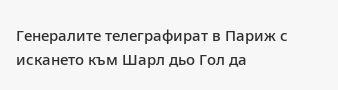Генералите телеграфират в Париж с искането към Шарл дьо Гол да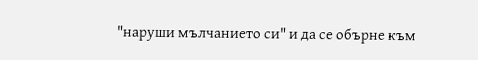"наруши мълчанието си" и да се обърне към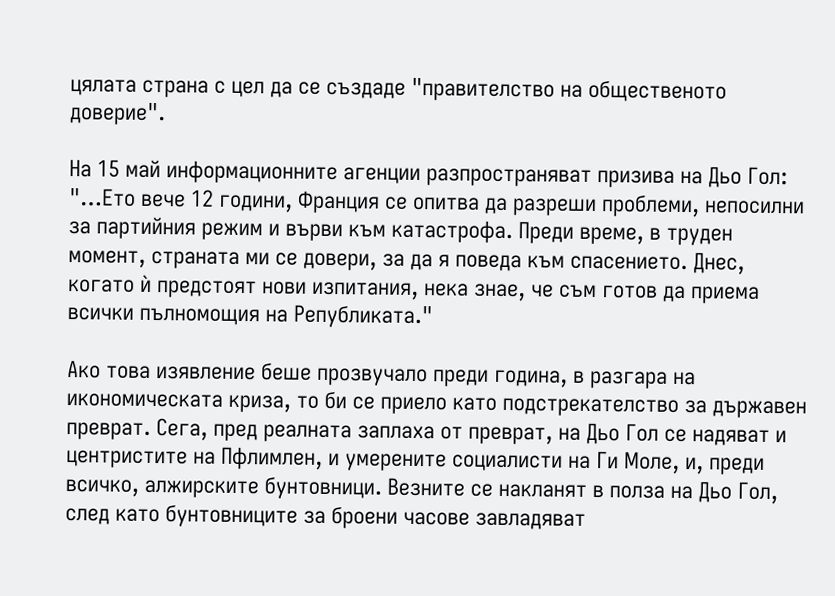цялата страна с цел да се създаде "правителство на общественото доверие".

На 15 май информационните агенции разпространяват призива на Дьо Гол: "…Ето вече 12 години, Франция се опитва да разреши проблеми, непосилни за партийния режим и върви към катастрофа. Преди време, в труден момент, страната ми се довери, за да я поведа към спасението. Днес, когато ѝ предстоят нови изпитания, нека знае, че съм готов да приема всички пълномощия на Републиката."

Ако това изявление беше прозвучало преди година, в разгара на икономическата криза, то би се приело като подстрекателство за държавен преврат. Сега, пред реалната заплаха от преврат, на Дьо Гол се надяват и центристите на Пфлимлен, и умерените социалисти на Ги Моле, и, преди всичко, алжирските бунтовници. Везните се накланят в полза на Дьо Гол, след като бунтовниците за броени часове завладяват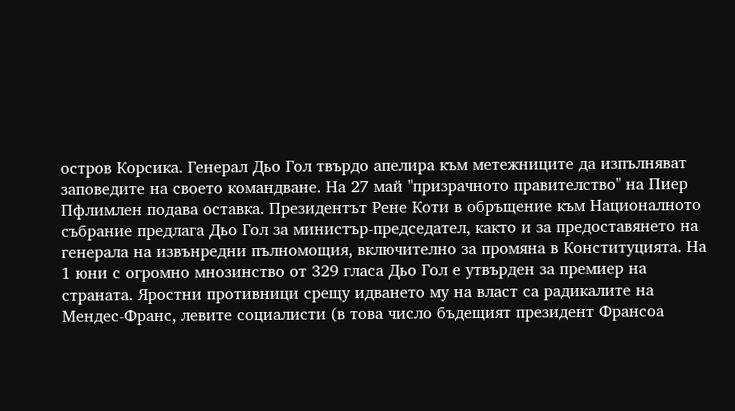остров Корсика. Генерал Дьо Гол твърдо апелира към метежниците да изпълняват заповедите на своето командване. На 27 май "призрачното правителство" на Пиер Пфлимлен подава оставка. Президентът Рене Коти в обръщение към Националното събрание предлага Дьо Гол за министър-председател, както и за предоставянето на генерала на извънредни пълномощия, включително за промяна в Конституцията. На 1 юни с огромно мнозинство от 329 гласа Дьо Гол е утвърден за премиер на страната. Яростни противници срещу идването му на власт са радикалите на Мендес-Франс, левите социалисти (в това число бъдещият президент Франсоа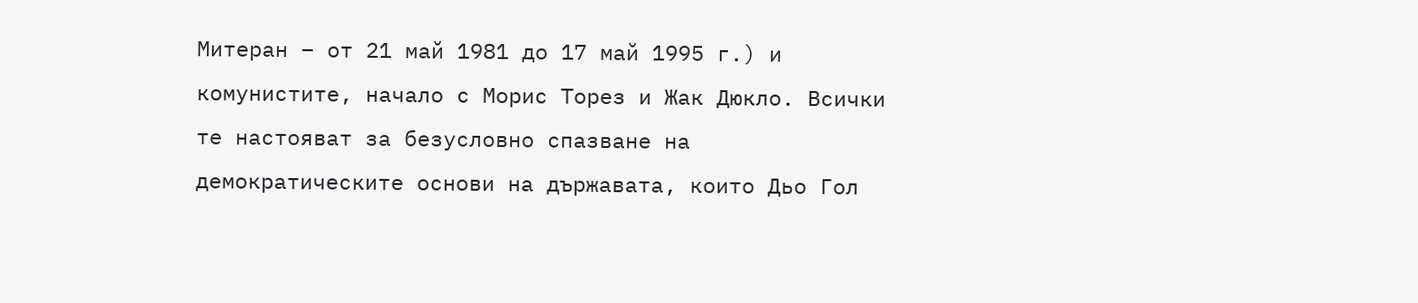Митеран – от 21 май 1981 до 17 май 1995 г.) и комунистите, начало с Морис Торез и Жак Дюкло. Всички те настояват за безусловно спазване на демократическите основи на държавата, които Дьо Гол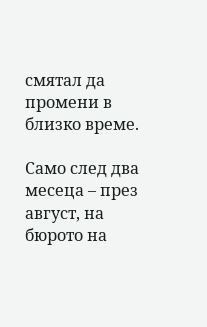смятал да промени в близко време.

Само след два месеца – през август, на бюрото на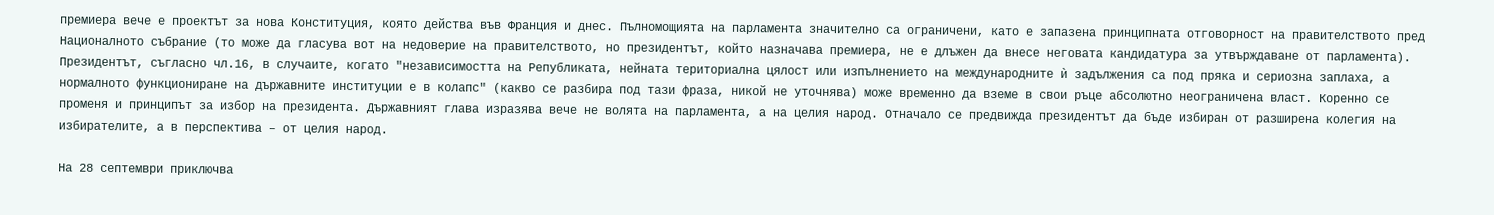премиера вече е проектът за нова Конституция, която действа във Франция и днес. Пълномощията на парламента значително са ограничени, като е запазена принципната отговорност на правителството пред Националното събрание (то може да гласува вот на недоверие на правителството, но президентът, който назначава премиера, не е длъжен да внесе неговата кандидатура за утвърждаване от парламента). Президентът, съгласно чл.16, в случаите, когато "независимостта на Републиката, нейната териториална цялост или изпълнението на международните ѝ задължения са под пряка и сериозна заплаха, а нормалното функциониране на държавните институции е в колапс" (какво се разбира под тази фраза, никой не уточнява) може временно да вземе в свои ръце абсолютно неограничена власт. Коренно се променя и принципът за избор на президента. Държавният глава изразява вече не волята на парламента, а на целия народ. Отначало се предвижда президентът да бъде избиран от разширена колегия на избирателите, а в перспектива – от целия народ.

На 28 септември приключва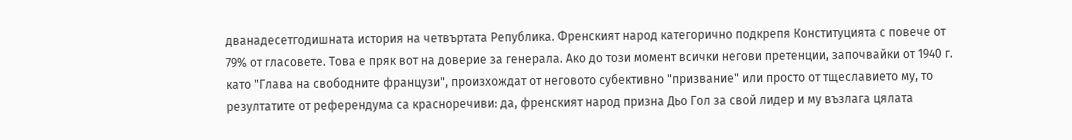дванадесетгодишната история на четвъртата Република. Френският народ категорично подкрепя Конституцията с повече от 79% от гласовете. Това е пряк вот на доверие за генерала. Ако до този момент всички негови претенции, започвайки от 1940 г. като "Глава на свободните французи", произхождат от неговото субективно "призвание" или просто от тщеславието му, то резултатите от референдума са красноречиви: да, френският народ призна Дьо Гол за свой лидер и му възлага цялата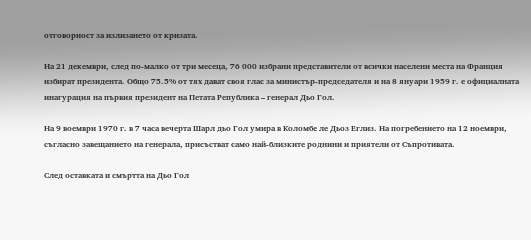отговорност за излизането от кризата.

На 21 декември, след по-малко от три месеца, 76 000 избрани представители от всички населени места на Франция избират президента. Общо 75.5% от тях дават своя глас за министър-председателя и на 8 януари 1959 г. е официалната инагурация на първия президент на Петата Република – генерал Дьо Гол.

На 9 воември 1970 г. в 7 часа вечерта Шарл дьо Гол умира в Коломбе ле Дьоз Еглиз. На погребението на 12 ноември, съгласно завещанието на генерала, присъстват само най-близките роднини и приятели от Съпротивата.

След оставката и смъртта на Дьо Гол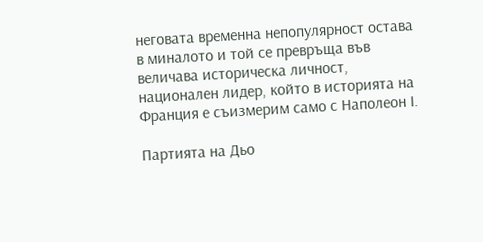неговата временна непопулярност остава в миналото и той се превръща във величава историческа личност, национален лидер, който в историята на Франция е съизмерим само с Наполеон І.

Партията на Дьо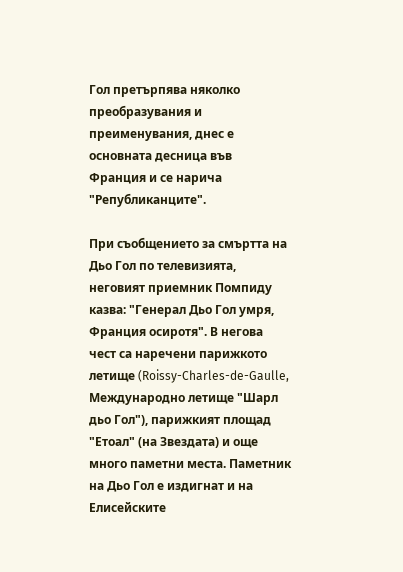Гол претърпява няколко преобразувания и преименувания, днес е основната десница във Франция и се нарича "Републиканците".

При съобщението за смъртта на Дьо Гол по телевизията, неговият приемник Помпиду казва: "Генерал Дьо Гол умря, Франция осиротя". В негова чест са наречени парижкото летище (Roissy-Charles-de-Gaulle, Международно летище "Шарл дьо Гол"), парижкият площад "Етоал" (на Звездата) и още много паметни места. Паметник на Дьо Гол е издигнат и на Елисейските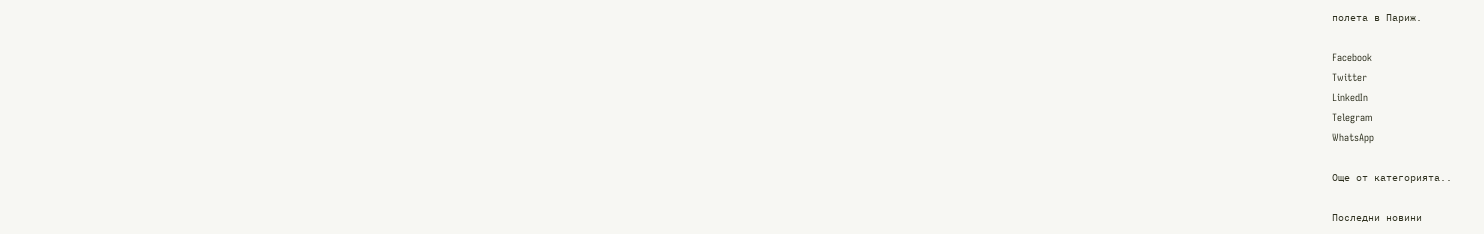полета в Париж.

Facebook
Twitter
LinkedIn
Telegram
WhatsApp

Още от категорията..

Последни новини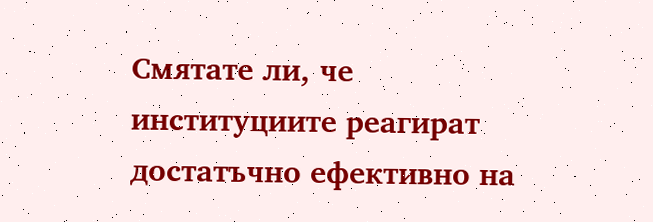Смятате ли, че институциите реагират достатъчно ефективно на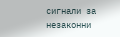сигнали за незаконни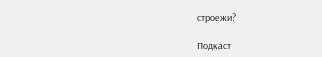строежи?

Подкаст